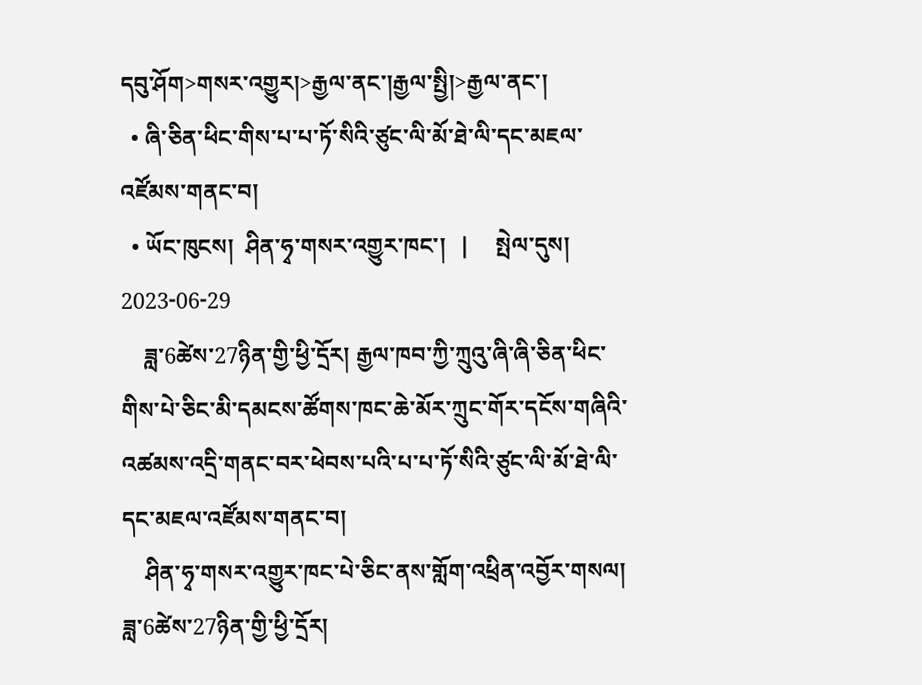དབུ་ཤོག>གསར་འགྱུར།>རྒྱལ་ནང་།རྒྱལ་སྤྱི།>རྒྱལ་ནང་།
  • ཞི་ཅིན་ཕིང་གིས་པ་པ་ཏོ་སིའི་ཙུང་ལི་མོ་ཐེ་ལི་དང་མཇལ་འཛོམས་གནང་བ།
  • ཡོང་ཁུངས།  ཤིན་ཧྭ་གསར་འགྱུར་ཁང་།   |     སྤེལ་དུས།  2023-06-29
    ཟླ་6ཚེས་27ཉིན་གྱི་ཕྱི་དྲོར། རྒྱལ་ཁབ་ཀྱི་ཀྲུའུ་ཞི་ཞི་ཅིན་ཕིང་གིས་པེ་ཅིང་མི་དམངས་ཚོགས་ཁང་ཆེ་མོར་ཀྲུང་གོར་དངོས་གཞིའི་འཚམས་འདྲི་གནང་བར་ཕེབས་པའི་པ་པ་ཏོ་སིའི་ཙུང་ལི་མོ་ཐེ་ལི་དང་མཇལ་འཛོམས་གནང་བ།
    ཤིན་ཧྭ་གསར་འགྱུར་ཁང་པེ་ཅིང་ནས་གློག་འཕྲིན་འབྱོར་གསལ། ཟླ་6ཚེས་27ཉིན་གྱི་ཕྱི་དྲོར།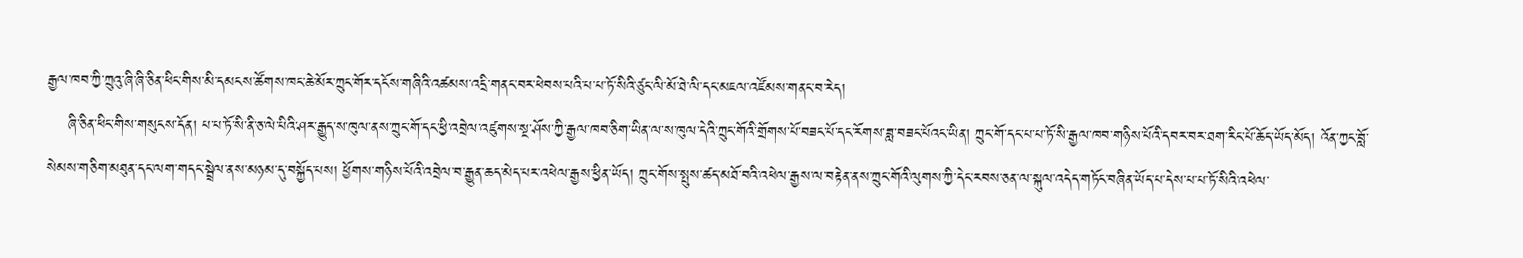རྒྱལ་ཁབ་ཀྱི་ཀྲུའུ་ཞི་ཞི་ཅིན་ཕིང་གིས་མི་དམངས་ཚོགས་ཁང་ཆེ་མོར་ཀྲུང་གོར་དངོས་གཞིའི་འཚམས་འདྲི་གནང་བར་ཕེབས་པའི་པ་པ་ཏོ་སིའི་ཙུང་ལི་མོ་ཐེ་ལི་དང་མཇལ་འཛོམས་གནང་བ་རེད།
    ཞི་ཅིན་ཕིང་གིས་གསུངས་དོན། པ་པ་ཏོ་སི་ནི་ཅ་ལེ་པིའི་ཤར་རྒྱུད་ས་ཁུལ་ནས་ཀྲུང་གོ་དང་ཕྱི་འབྲེལ་འཛུགས་སྔ་ཤོས་ཀྱི་རྒྱལ་ཁབ་ཅིག་ཡིན་ལ་ས་ཁུལ་དེའི་ཀྲུང་གོའི་གྲོགས་པོ་བཟང་པོ་དང་རོགས་ཟླ་བཟང་པོའང་ཡིན། ཀྲུང་གོ་དང་པ་པ་ཏོ་སི་རྒྱལ་ཁབ་གཉིས་པོའི་དབར་བར་ཐག་རིང་པོ་ཆོད་ཡོད་མོད། འོན་ཀྱང་བློ་སེམས་གཅིག་མཐུན་དང་ལག་གདང་སྦྲེལ་ནས་མཉམ་དུ་བསྐྱོད་པས། ཕྱོགས་གཉིས་པོའི་འབྲེལ་བ་རྒྱུན་ཆད་མེད་པར་འཕེལ་རྒྱས་ཕྱིན་ཡོད། ཀྲུང་གོས་སྤུས་ཚད་མཐོ་བའི་འཕེལ་རྒྱས་ལ་བརྟེན་ནས་ཀྲུང་གོའི་ལུགས་ཀྱི་དེང་རབས་ཅན་ལ་སྐུལ་འདེད་གཏོང་བཞིན་ཡོད་པ་དེས་པ་པ་ཏོ་སིའི་འཕེལ་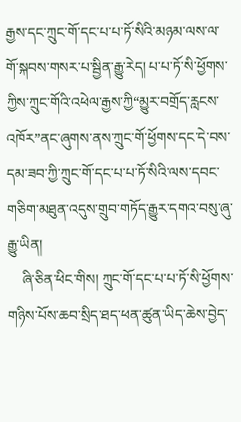རྒྱས་དང་ཀྲུང་གོ་དང་པ་པ་ཏོ་སིའི་མཉམ་ལས་ལ་གོ་སྐབས་གསར་པ་སྦྱིན་རྒྱུ་རེད། པ་པ་ཏོ་སི་ཕྱོགས་ཀྱིས་ཀྲུང་གོའི་འཕེལ་རྒྱས་ཀྱི“མྱུར་བགྲོད་རླངས་འཁོར”ནང་ཞུགས་ནས་ཀྲུང་གོ་ཕྱོགས་དང་དེ་བས་དམ་ཟབ་ཀྱི་ཀྲུང་གོ་དང་པ་པ་ཏོ་སིའི་ལས་དབང་གཅིག་མཐུན་འདུས་གྲུབ་གཏོད་རྒྱུར་དགའ་བསུ་ཞུ་རྒྱུ་ཡིན།
    ཞི་ཅིན་ཕིང་གིས། ཀྲུང་གོ་དང་པ་པ་ཏོ་སི་ཕྱོགས་གཉིས་པོས་ཆབ་སྲིད་ཐད་ཕན་ཚུན་ཡིད་ཆེས་བྱེད་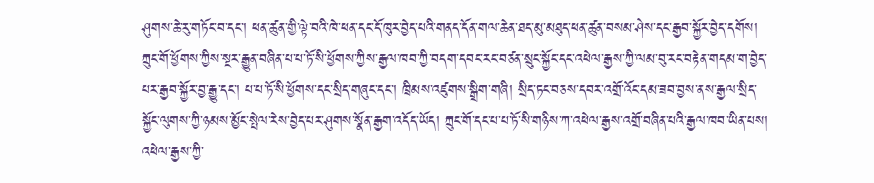ཤུགས་ཆེ་རུ་གཏོང་བ་དང་། ཕན་ཚུན་གྱི་ལྟེ་བའི་ཁེ་ཕན་དང་དོ་ཁུར་བྱེད་པའི་གནད་དོན་གལ་ཆེན་ཐད་མུ་མཐུད་ཕན་ཚུན་བསམ་ཤེས་དང་རྒྱབ་སྐྱོར་བྱེད་དགོས། ཀྲུང་གོ་ཕྱོགས་ཀྱིས་སྔར་རྒྱུན་བཞིན་པ་པ་ཏོ་སི་ཕྱོགས་ཀྱིས་རྒྱལ་ཁབ་ཀྱི་བདག་དབང་རང་བཙན་སྲུང་སྐྱོང་དང་འཕེལ་རྒྱས་ཀྱི་ལམ་བུ་རང་བརྟེན་གདམ་ག་བྱེད་པར་རྒྱབ་སྐྱོར་བྱ་རྒྱུ་དང་། པ་པ་ཏོ་སི་ཕྱོགས་དང་སྲིད་གཞུང་དང་། ཁྲིམས་འཛུགས་སྒྲིག་གཞི། སྲིད་ཏང་བཅས་དབར་འགྲོ་འོང་དམ་ཟབ་བྱས་ནས་རྒྱལ་སྲིད་སྐྱོང་ལུགས་ཀྱི་ཉམས་མྱོང་སྤེལ་རེས་བྱེད་པར་ཤུགས་སྣོན་རྒྱག་འདོད་ཡོད། ཀྲུང་གོ་དང་པ་པ་ཏོ་སི་གཉིས་ཀ་འཕེལ་རྒྱས་འགྲོ་བཞིན་པའི་རྒྱལ་ཁབ་ཡིན་པས། འཕེལ་རྒྱས་ཀྱི་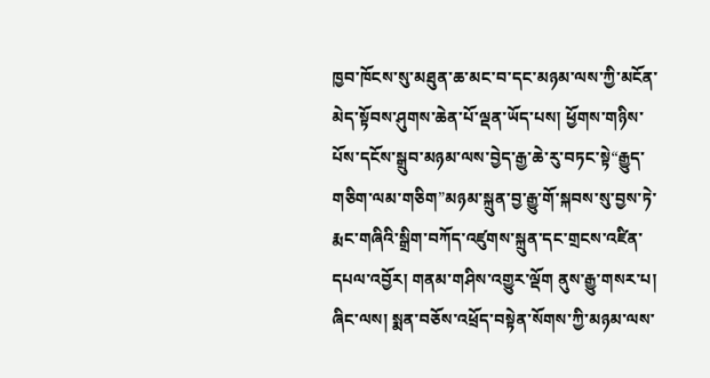ཁྱབ་ཁོངས་སུ་མཐུན་ཆ་མང་བ་དང་མཉམ་ལས་ཀྱི་མངོན་མེད་སྟོབས་ཤུགས་ཆེན་པོ་ལྡན་ཡོད་པས། ཕྱོགས་གཉིས་པོས་དངོས་སྒྲུབ་མཉམ་ལས་བྱེད་རྒྱ་ཆེ་རུ་བཏང་སྟེ“རྒྱུད་གཅིག་ལམ་གཅིག”མཉམ་སྐྲུན་བྱ་རྒྱུ་གོ་སྐབས་སུ་བྱས་ཏེ་རྨང་གཞིའི་སྒྲིག་བཀོད་འཛུགས་སྐྲུན་དང་གྲངས་འཛིན་དཔལ་འབྱོར། གནམ་གཤིས་འགྱུར་ལྡོག ནུས་རྒྱུ་གསར་པ། ཞིང་ལས། སྨན་བཅོས་འཕྲོད་བསྟེན་སོགས་ཀྱི་མཉམ་ལས་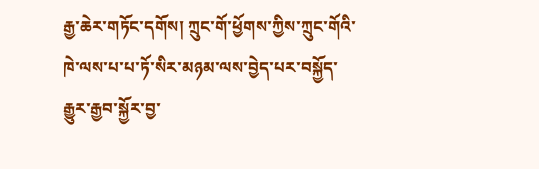རྒྱ་ཆེར་གཏོང་དགོས། ཀྲུང་གོ་ཕྱོགས་ཀྱིས་ཀྲུང་གོའི་ཁེ་ལས་པ་པ་ཏོ་སིར་མཉམ་ལས་བྱེད་པར་བསྐྱོད་རྒྱུར་རྒྱབ་སྐྱོར་བྱ་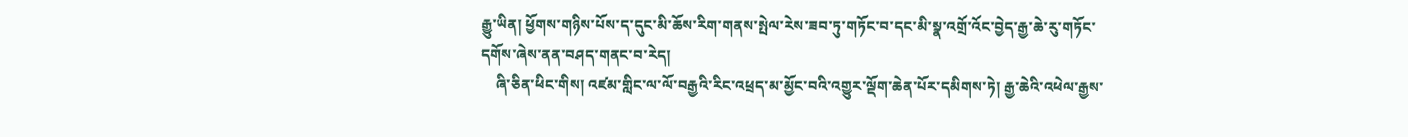རྒྱུ་ཡིན། ཕྱོགས་གཉིས་པོས་ད་དུང་མི་ཆོས་རིག་གནས་སྤེལ་རེས་ཟབ་ཏུ་གཏོང་བ་དང་མི་སྣ་འགྲོ་འོང་བྱེད་རྒྱ་ཆེ་རུ་གཏོང་དགོས་ཞེས་ནན་བཤད་གནང་བ་རེད།
    ཞི་ཅིན་ཕིང་གིས། འཛམ་གླིང་ལ་ལོ་བརྒྱའི་རིང་འཕྲད་མ་མྱོང་བའི་འགྱུར་ལྡོག་ཆེན་པོར་དམིགས་ཏེ། རྒྱ་ཆེའི་འཕེལ་རྒྱས་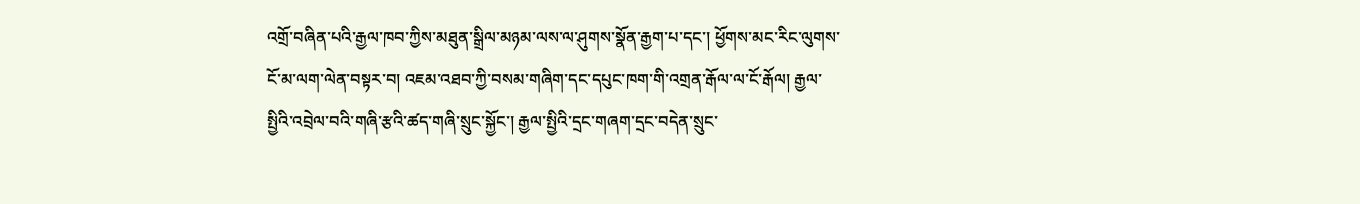འགྲོ་བཞིན་པའི་རྒྱལ་ཁབ་ཀྱིས་མཐུན་སྒྲིལ་མཉམ་ལས་ལ་ཤུགས་སྣོན་རྒྱག་པ་དང་། ཕྱོགས་མང་རིང་ལུགས་ངོ་མ་ལག་ལེན་བསྟར་བ། འཇམ་འཐབ་ཀྱི་བསམ་གཞིག་དང་དཔུང་ཁག་གི་འགྲན་རྒོལ་ལ་ངོ་རྒོལ། རྒྱལ་སྤྱིའི་འབྲེལ་བའི་གཞི་རྩའི་ཚད་གཞི་སྲུང་སྐྱོང་། རྒྱལ་སྤྱིའི་དྲང་གཞག་དྲང་བདེན་སྲུང་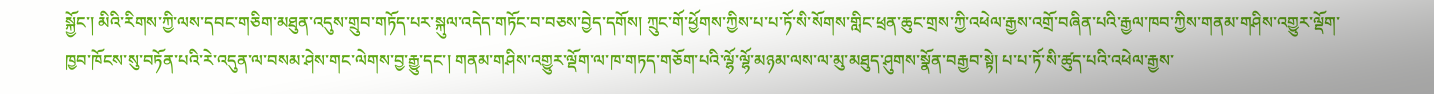སྐྱོང་། མིའི་རིགས་ཀྱི་ལས་དབང་གཅིག་མཐུན་འདུས་གྲུབ་གཏོད་པར་སྐུལ་འདེད་གཏོང་བ་བཅས་བྱེད་དགོས། ཀྲུང་གོ་ཕྱོགས་ཀྱིས་པ་པ་ཏོ་སི་སོགས་གླིང་ཕྲན་ཆུང་གྲས་ཀྱི་འཕེལ་རྒྱས་འགྲོ་བཞིན་པའི་རྒྱལ་ཁབ་ཀྱིས་གནམ་གཤིས་འགྱུར་ལྡོག་ཁྱབ་ཁོངས་སུ་བཏོན་པའི་རེ་འདུན་ལ་བསམ་ཤེས་གང་ལེགས་བྱ་རྒྱུ་དང་། གནམ་གཤིས་འགྱུར་ལྡོག་ལ་ཁ་གཏད་གཅོག་པའི་ལྷོ་ལྷོ་མཉམ་ལས་ལ་མུ་མཐུད་ཤུགས་སྣོན་བརྒྱབ་སྟེ། པ་པ་ཏོ་སི་ཚུད་པའི་འཕེལ་རྒྱས་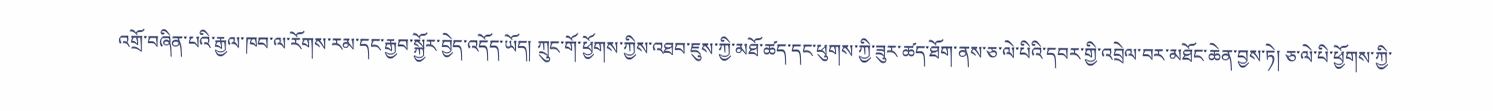འགྲོ་བཞིན་པའི་རྒྱལ་ཁབ་ལ་རོགས་རམ་དང་རྒྱབ་སྐྱོར་བྱེད་འདོད་ཡོད། ཀྲུང་གོ་ཕྱོགས་ཀྱིས་འཐབ་ཇུས་ཀྱི་མཐོ་ཚད་དང་ཕུགས་ཀྱི་ཟུར་ཚད་ཐོག་ནས་ཅ་ལེ་པིའི་དབར་གྱི་འབྲེལ་བར་མཐོང་ཆེན་བྱས་ཏེ། ཅ་ལེ་པི་ཕྱོགས་ཀྱི་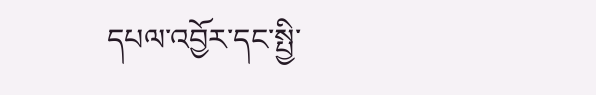དཔལ་འབྱོར་དང་སྤྱི་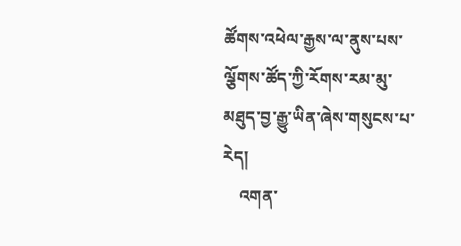ཚོགས་འཕེལ་རྒྱས་ལ་ནུས་པས་ལྕོགས་ཚོད་ཀྱི་རོགས་རམ་མུ་མཐུད་བྱ་རྒྱུ་ཡིན་ཞེས་གསུངས་པ་རེད།
    འགན་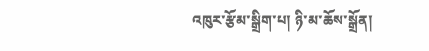འཁུར་རྩོམ་སྒྲིག་པ། ཉི་མ་ཆོས་སྒྲོན།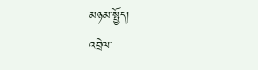མཉམ་སྤྱོད།
འབྲེལ་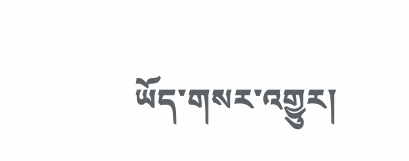ཡོད་གསར་འགྱུར།